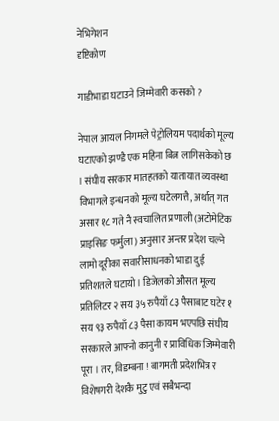नेभिगेशन
दृष्टिकोण

गाडीभाडा घटाउने जिम्मेवारी कसको ?

नेपाल आयल निगमले पेट्रोलियम पदार्थको मूल्य घटाएको झण्डै एक महिना बित्न लागिसकेको छ । संघीय सरकार मातहतको यातायात व्यवस्था विभागले इन्धनको मूल्य घटेलगत्तै, अर्थात् गत असार १८ गते नै स्वचालित प्रणाली (अटोमेटिक प्राइसिङ फर्मुला) अनुसार अन्तर प्रदेश चल्ने लामो दूरीका सवारीसाधनको भाडा दुई प्रतिशतले घटायो । डिजेलको औसत मूल्य प्रतिलिटर २ सय ३५ रुपैयाँ ८३ पैसाबाट घटेर १ सय ९३ रुपैयाँ ८३ पैसा कायम भएपछि संघीय सरकारले आफ्नो कानुनी र प्राविधिक जिम्मेवारी पूरा । तर, विडम्बना ! बागमती प्रदेशभित्र र विशेषगरी देशकै मुटु एवं सबैभन्दा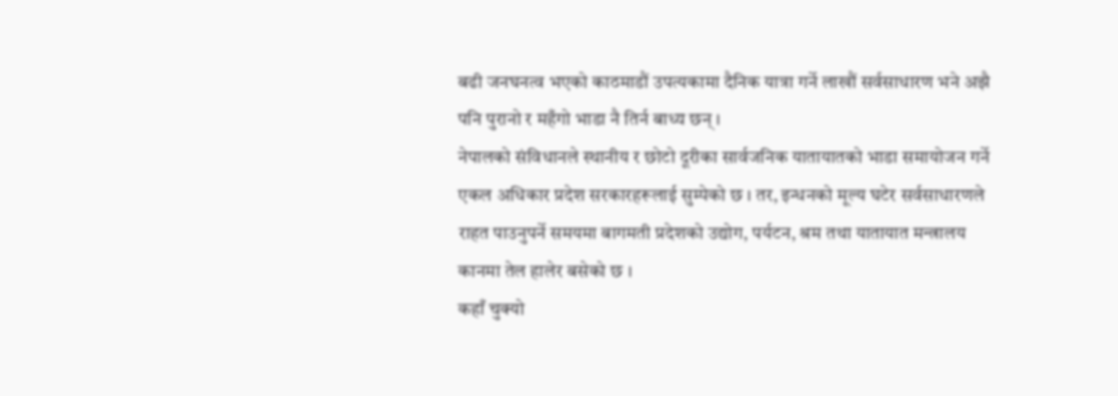बढी जनघनत्व भएको काठमाडौं उपत्यकामा दैनिक यात्रा गर्ने लाखौं सर्वसाधारण भने अझै पनि पुरानो र महँगो भाडा नै तिर्न बाध्य छन् ।
नेपालको संविधानले स्थानीय र छोटो दूरीका सार्वजनिक यातायातको भाडा समायोजन गर्ने एकल अधिकार प्रदेश सरकारहरूलाई सुम्पेको छ । तर, इन्धनको मूल्य घटेर सर्वसाधारणले राहत पाउनुपर्ने समयमा बागमती प्रदेशको उद्योग, पर्यटन, श्रम तथा यातायात मन्त्रालय कानमा तेल हालेर बसेको छ ।
कहाँ चुक्यो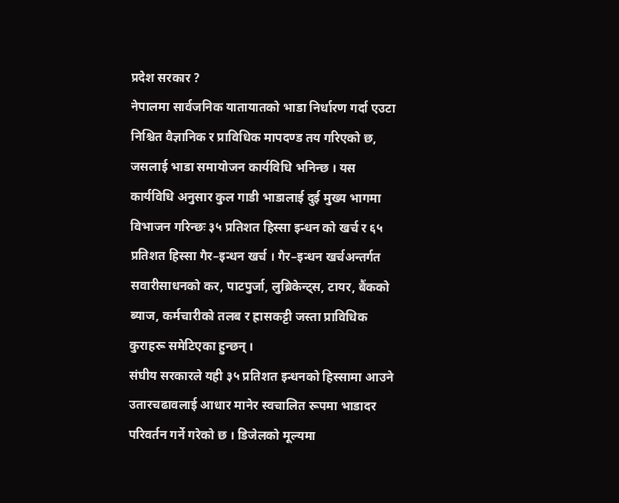प्रदेश सरकार ?
नेपालमा सार्वजनिक यातायातको भाडा निर्धारण गर्दा एउटा निश्चित वैज्ञानिक र प्राविधिक मापदण्ड तय गरिएको छ, जसलाई भाडा समायोजन कार्यविधि भनिन्छ । यस कार्यविधि अनुसार कुल गाडी भाडालाई दुई मुख्य भागमा विभाजन गरिन्छः ३५ प्रतिशत हिस्सा इन्धन को खर्च र ६५ प्रतिशत हिस्सा गैर–इन्धन खर्च । गैर–इन्धन खर्चअन्तर्गत सवारीसाधनको कर, पाटपुर्जा, लुब्रिकेन्ट्स, टायर, बैंकको ब्याज, कर्मचारीको तलब र ह्रासकट्टी जस्ता प्राविधिक कुराहरू समेटिएका हुन्छन् ।
संघीय सरकारले यही ३५ प्रतिशत इन्धनको हिस्सामा आउने उतारचढावलाई आधार मानेर स्वचालित रूपमा भाडादर परिवर्तन गर्ने गरेको छ । डिजेलको मूल्यमा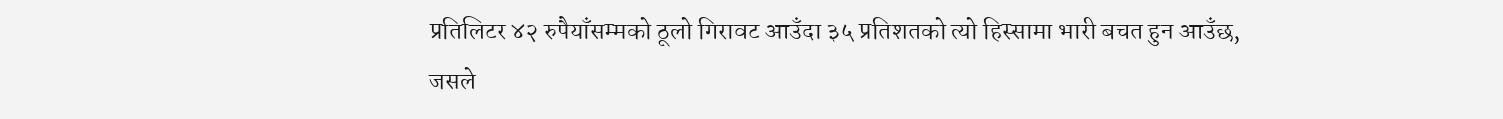प्रतिलिटर ४२ रुपैयाँसम्मको ठूलो गिरावट आउँदा ३५ प्रतिशतको त्यो हिस्सामा भारी बचत हुन आउँछ, जसले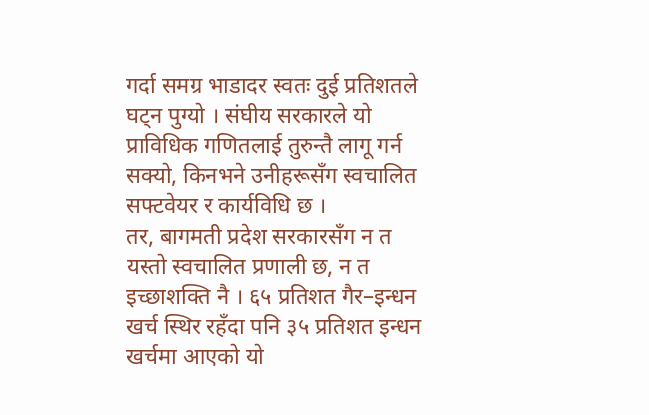गर्दा समग्र भाडादर स्वतः दुई प्रतिशतले घट्न पुग्यो । संघीय सरकारले यो प्राविधिक गणितलाई तुरुन्तै लागू गर्न सक्यो, किनभने उनीहरूसँग स्वचालित सफ्टवेयर र कार्यविधि छ ।
तर, बागमती प्रदेश सरकारसँग न त यस्तो स्वचालित प्रणाली छ, न त इच्छाशक्ति नै । ६५ प्रतिशत गैर–इन्धन खर्च स्थिर रहँदा पनि ३५ प्रतिशत इन्धन खर्चमा आएको यो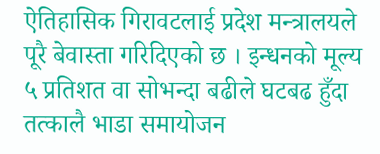ऐतिहासिक गिरावटलाई प्रदेश मन्त्रालयले पूरै बेवास्ता गरिदिएको छ । इन्धनको मूल्य ५ प्रतिशत वा सोभन्दा बढीले घटबढ हुँदा तत्कालै भाडा समायोजन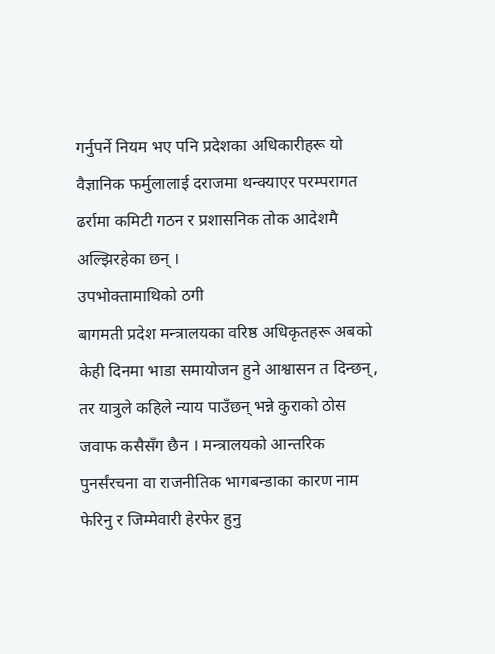गर्नुपर्ने नियम भए पनि प्रदेशका अधिकारीहरू यो वैज्ञानिक फर्मुलालाई दराजमा थन्क्याएर परम्परागत ढर्रामा कमिटी गठन र प्रशासनिक तोक आदेशमै अल्झिरहेका छन् ।
उपभोक्तामाथिको ठगी
बागमती प्रदेश मन्त्रालयका वरिष्ठ अधिकृतहरू अबको केही दिनमा भाडा समायोजन हुने आश्वासन त दिन्छन्, तर यात्रुले कहिले न्याय पाउँछन् भन्ने कुराको ठोस जवाफ कसैसँग छैन । मन्त्रालयको आन्तरिक पुनर्संरचना वा राजनीतिक भागबन्डाका कारण नाम फेरिनु र जिम्मेवारी हेरफेर हुनु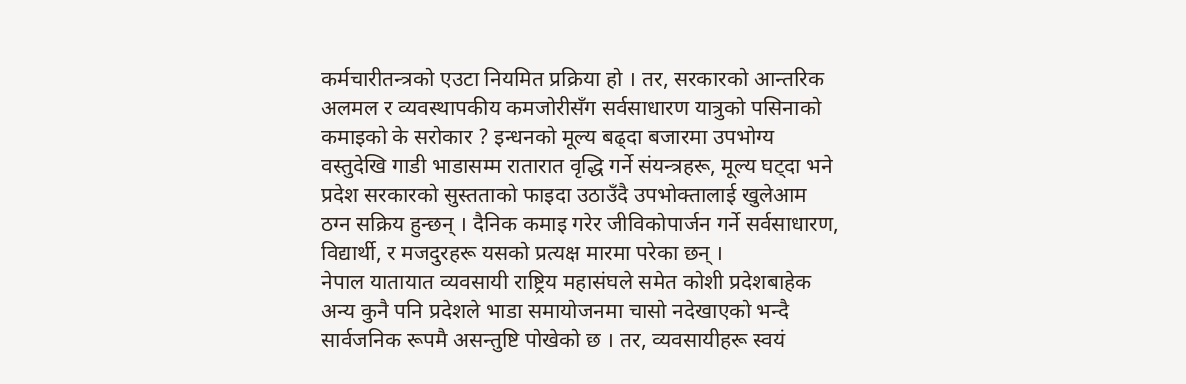कर्मचारीतन्त्रको एउटा नियमित प्रक्रिया हो । तर, सरकारको आन्तरिक अलमल र व्यवस्थापकीय कमजोरीसँग सर्वसाधारण यात्रुको पसिनाको कमाइको के सरोकार ? इन्धनको मूल्य बढ्दा बजारमा उपभोग्य वस्तुदेखि गाडी भाडासम्म रातारात वृद्धि गर्ने संयन्त्रहरू, मूल्य घट्दा भने प्रदेश सरकारको सुस्तताको फाइदा उठाउँदै उपभोक्तालाई खुलेआम ठग्न सक्रिय हुन्छन् । दैनिक कमाइ गरेर जीविकोपार्जन गर्ने सर्वसाधारण, विद्यार्थी, र मजदुरहरू यसको प्रत्यक्ष मारमा परेका छन् ।
नेपाल यातायात व्यवसायी राष्ट्रिय महासंघले समेत कोशी प्रदेशबाहेक अन्य कुनै पनि प्रदेशले भाडा समायोजनमा चासो नदेखाएको भन्दै सार्वजनिक रूपमै असन्तुष्टि पोखेको छ । तर, व्यवसायीहरू स्वयं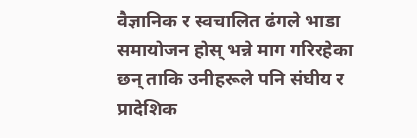वैज्ञानिक र स्वचालित ढंगले भाडा समायोजन होस् भन्ने माग गरिरहेका छन् ताकि उनीहरूले पनि संघीय र प्रादेशिक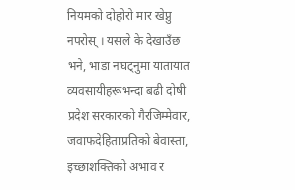नियमको दोहोरो मार खेप्नु नपरोस् । यसले के देखाउँछ भने, भाडा नघट्नुमा यातायात व्यवसायीहरूभन्दा बढी दोषी प्रदेश सरकारको गैरजिम्मेवार, जवाफदेहिताप्रतिको बेवास्ता, इच्छाशक्तिको अभाव र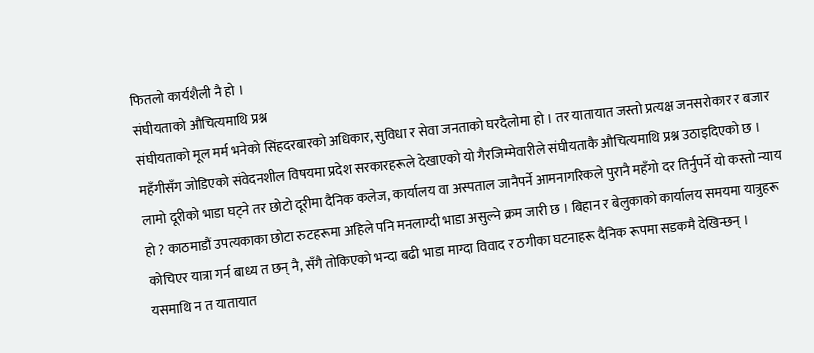फितलो कार्यशैली नै हो ।
संघीयताको औचित्यमाथि प्रश्न
संघीयताको मूल मर्म भनेको सिंहदरबारको अधिकार, सुविधा र सेवा जनताको घरदैलोमा हो । तर यातायात जस्तो प्रत्यक्ष जनसरोकार र बजार महँगीसँग जोडिएको संवेदनशील विषयमा प्रदेश सरकारहरूले देखाएको यो गैरजिम्मेवारीले संघीयताकै औचित्यमाथि प्रश्न उठाइदिएको छ । लामो दूरीको भाडा घट्ने तर छोटो दूरीमा दैनिक कलेज, कार्यालय वा अस्पताल जानैपर्ने आमनागरिकले पुरानै महँगो दर तिर्नुपर्ने यो कस्तो न्याय हो ? काठमाडौं उपत्यकाका छोटा रुटहरूमा अहिले पनि मनलाग्दी भाडा असुल्ने क्रम जारी छ । बिहान र बेलुकाको कार्यालय समयमा यात्रुहरू कोचिएर यात्रा गर्न बाध्य त छन् नै, सँगै तोकिएको भन्दा बढी भाडा माग्दा विवाद र ठगीका घटनाहरू दैनिक रूपमा सडकमै देखिन्छन् । यसमाथि न त यातायात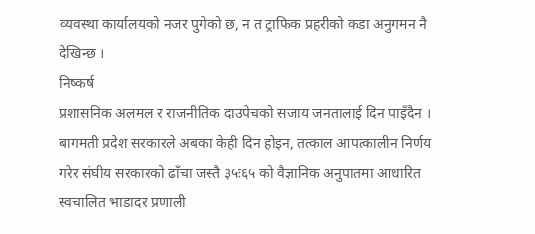व्यवस्था कार्यालयको नजर पुगेको छ, न त ट्राफिक प्रहरीको कडा अनुगमन नै देखिन्छ ।
निष्कर्ष
प्रशासनिक अलमल र राजनीतिक दाउपेचको सजाय जनतालाई दिन पाइँदैन । बागमती प्रदेश सरकारले अबका केही दिन होइन, तत्काल आपत्कालीन निर्णय गरेर संघीय सरकारको ढाँचा जस्तै ३५ः६५ को वैज्ञानिक अनुपातमा आधारित स्वचालित भाडादर प्रणाली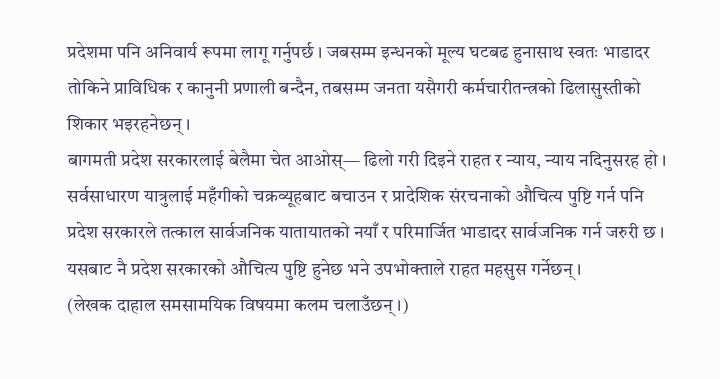प्रदेशमा पनि अनिवार्य रूपमा लागू गर्नुपर्छ । जबसम्म इन्धनको मूल्य घटबढ हुनासाथ स्वतः भाडादर तोकिने प्राविधिक र कानुनी प्रणाली बन्दैन, तबसम्म जनता यसैगरी कर्मचारीतन्त्रको ढिलासुस्तीको शिकार भइरहनेछन् ।
बागमती प्रदेश सरकारलाई बेलैमा चेत आओस्— ढिलो गरी दिइने राहत र न्याय, न्याय नदिनुसरह हो । सर्वसाधारण यात्रुलाई महँगीको चक्रव्यूहबाट बचाउन र प्रादेशिक संरचनाको औचित्य पुष्टि गर्न पनि प्रदेश सरकारले तत्काल सार्वजनिक यातायातको नयाँ र परिमार्जित भाडादर सार्वजनिक गर्न जरुरी छ । यसबाट नै प्रदेश सरकारको औचित्य पुष्टि हुनेछ भने उपभोक्ताले राहत महसुस गर्नेछन् ।
(लेखक दाहाल समसामयिक विषयमा कलम चलाउँछन् ।)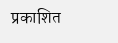प्रकाशित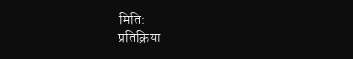मिति:
प्रतिक्रिया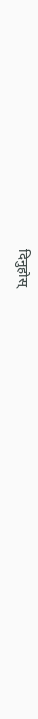दिनुहोस्